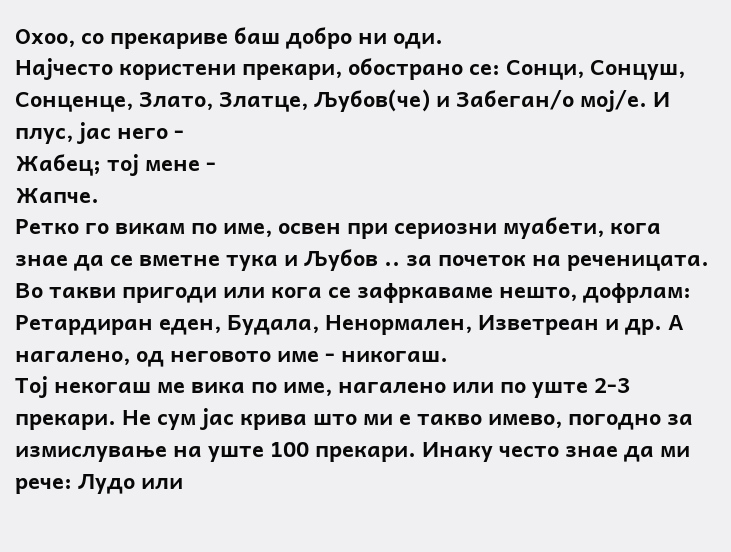Охоо, со прекариве баш добро ни оди.
Најчесто користени прекари, обострано се: Сонци, Сонцуш, Сонценце, Злато, Златце, Љубов(че) и Забеган/о мој/е. И плус, јас него -
Жабец; тој мене -
Жапче.
Ретко го викам по име, освен при сериозни муабети, кога знае да се вметне тука и Љубов .. за почеток на реченицата. Во такви пригоди или кога се зафркаваме нешто, дофрлам: Ретардиран еден, Будала, Ненормален, Изветреан и др. А нагалено, од неговото име - никогаш.
Тој некогаш ме вика по име, нагалено или по уште 2-3 прекари. Не сум јас крива што ми е такво имево, погодно за измислување на уште 100 прекари. Инаку често знае да ми рече: Лудо или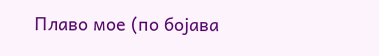Плаво мое (по бојава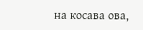на косава ова,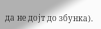да не дојт до збунка).